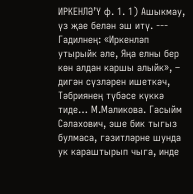ИРКЕНЛӘ’Ү ф. 1. 1) Ашыкмау, үз җае белән эш итү. --- Гадилнең: «Иркенләп утырыйк әле, Яңа елны бер көн алдан каршы алыйк», – дигән сүзләрен ишеткәч, Тәбриянең түбәсе күккә тиде… М.Маликова. Гасыйм Сәлахович, эше бик тыгыз булмаса, гәзитләрне шунда ук караштырып чыга, инде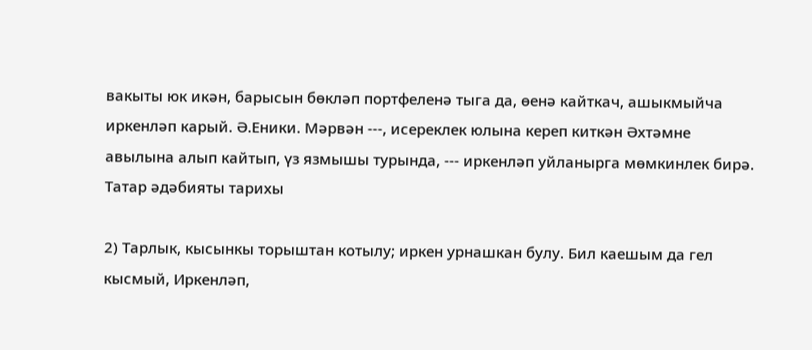вакыты юк икән, барысын бөкләп портфеленә тыга да, өенә кайткач, ашыкмыйча иркенләп карый. Ә.Еники. Мәрвән ---, исереклек юлына кереп киткән Әхтәмне авылына алып кайтып, үз язмышы турында, --- иркенләп уйланырга мөмкинлек бирә. Татар әдәбияты тарихы

2) Тарлык, кысынкы торыштан котылу; иркен урнашкан булу. Бил каешым да гел кысмый, Иркенләп,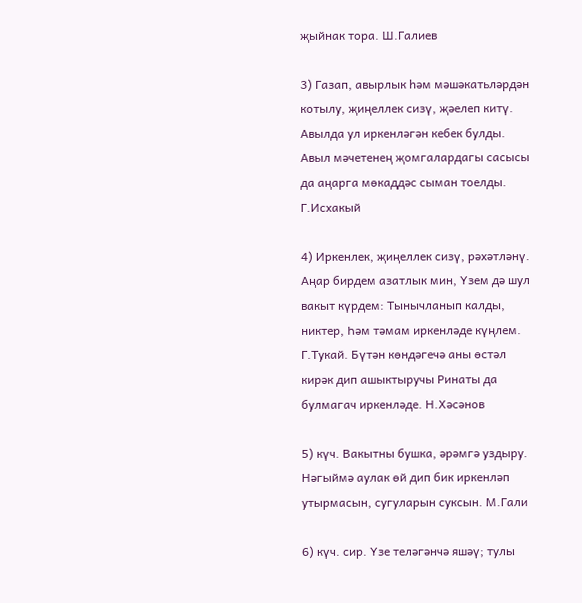җыйнак тора. Ш.Галиев

3) Газап, авырлык һәм мәшәкатьләрдән котылу, җиңеллек сизү, җәелеп китү. Авылда ул иркенләгән кебек булды. Авыл мәчетенең җомгалардагы сасысы да аңарга мөкаддәс сыман тоелды. Г.Исхакый

4) Иркенлек, җиңеллек сизү, рәхәтләнү. Аңар бирдем азатлык мин, Үзем дә шул вакыт күрдем: Тынычланып калды, никтер, Һәм тәмам иркенләде күңлем. Г.Тукай. Бүтән көндәгечә аны өстәл кирәк дип ашыктыручы Ринаты да булмагач иркенләде. Н.Хәсәнов

5) күч. Вакытны бушка, әрәмгә уздыру. Нәгыймә аулак өй дип бик иркенләп утырмасын, сугуларын суксын. М.Гали

6) күч. сир. Үзе теләгәнчә яшәү; тулы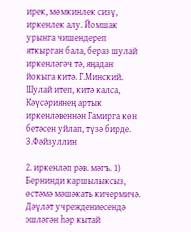ирек, мөмкинлек сизү, иркенлек алу. Йомшак урынга чишендереп яткырган бала, бераз шулай иркенләгәч тә, яңадан йокыга китә. Г.Минский. Шулай итеп, китә калса, Кәүсәриянең артык иркенләвеннән Гамирга көн бетәсен уйлап, түзә бирде. З.Фәйзуллин

2. иркенләп рәв. мәгъ. 1) Бернинди каршылыксыз, өстәмә мәшәкать кичермичә. Дәүләт учреждениесендә эшләгән һәр кытай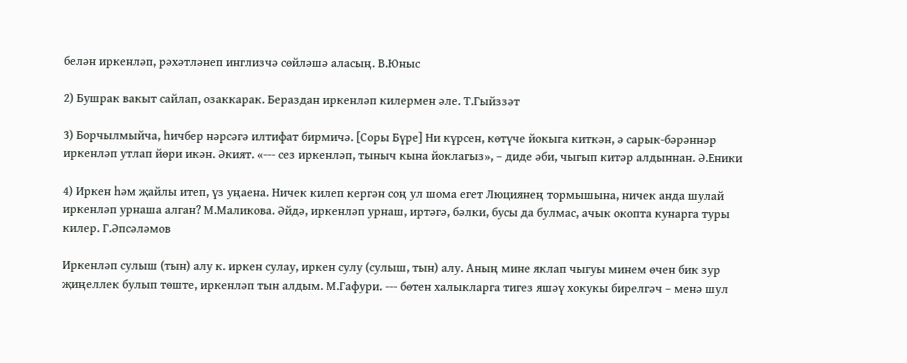белән иркенләп, рәхәтләнеп инглизчә сөйләшә аласың. В.Юныс

2) Бушрак вакыт сайлап, озаккарак. Бераздан иркенләп килермен әле. Т.Гыйззәт

3) Борчылмыйча, һичбер нәрсәгә илтифат бирмичә. [Соры Бүре] Ни күрсен, көтүче йокыга киткән, ә сарык-бәрәннәр иркенләп утлап йөри икән. Әкият. «--- сез иркенләп, тыныч кына йоклагыз», – диде әби, чыгып китәр алдыннан. Ә.Еники

4) Иркен һәм җайлы итеп, үз уңаена. Ничек килеп кергән соң ул шома егет Люциянең тормышына, ничек анда шулай иркенләп урнаша алган? М.Маликова. Әйдә, иркенләп урнаш, иртәгә, бәлки, бусы да булмас, ачык окопта кунарга туры килер. Г.Әпсәләмов

Иркенләп сулыш (тын) алу к. иркен сулау, иркен сулу (сулыш, тын) алу. Аның мине яклап чыгуы минем өчен бик зур җиңеллек булып төште, иркенләп тын алдым. М.Гафури. --- бөтен халыкларга тигез яшәү хокукы бирелгәч – менә шул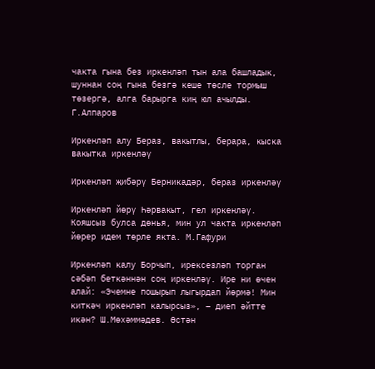чакта гына без иркенләп тын ала башладык, шуннан соң гына безгә кеше төсле тормыш төзергә, алга барырга киң юл ачылды. Г.Алпаров

Иркенләп алу Бераз, вакытлы, берара, кыска вакытка иркенләү

Иркенләп җибәрү Берникадәр, бераз иркенләү

Иркенләп йөрү Һәрвакыт, гел иркенләү. Кояшсыз булса дөнья, мин ул чакта иркенләп йөрер идем төрле якта. М.Гафури

Иркенләп калу Борчып, ирексезләп торган сәбәп беткәннән соң иркенләү. Ире ни өчен алай: «Эчемне пошырып лыгырдап йөрмә! Мин киткәч иркенләп калырсыз», – диеп әйтте икән? Ш.Мөхәммәдев. Өстән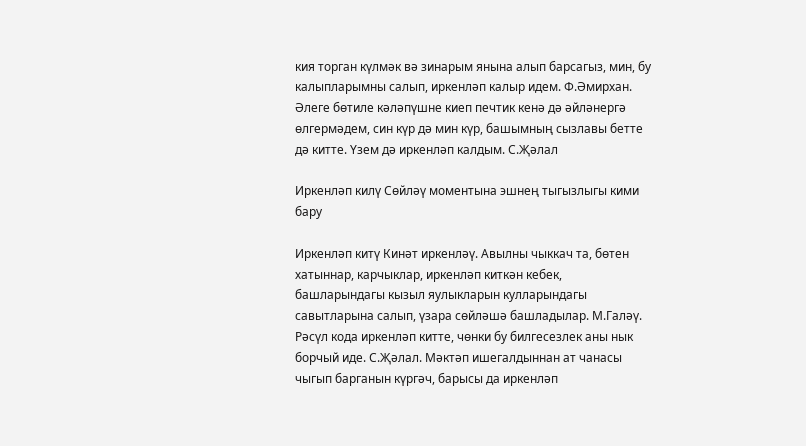кия торган күлмәк вә зинарым янына алып барсагыз, мин, бу калыпларымны салып, иркенләп калыр идем. Ф.Әмирхан. Әлеге бөтиле кәләпүшне киеп печтик кенә дә әйләнергә өлгермәдем, син күр дә мин күр, башымның сызлавы бетте дә китте. Үзем дә иркенләп калдым. С.Җәлал

Иркенләп килү Сөйләү моментына эшнең тыгызлыгы кими бару

Иркенләп китү Кинәт иркенләү. Авылны чыккач та, бөтен хатыннар, карчыклар, иркенләп киткән кебек, башларындагы кызыл яулыкларын кулларындагы савытларына салып, үзара сөйләшә башладылар. М.Галәү. Рәсүл кода иркенләп китте, чөнки бу билгесезлек аны нык борчый иде. С.Җәлал. Мәктәп ишегалдыннан ат чанасы чыгып барганын күргәч, барысы да иркенләп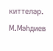киттеләр. М.Мәһдиев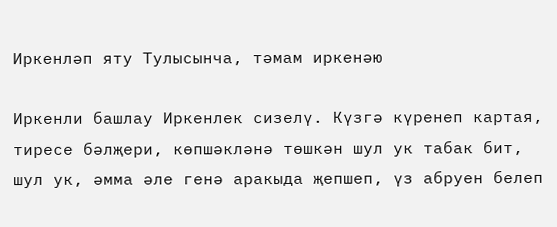Иркенләп яту Тулысынча, тәмам иркенәю

Иркенли башлау Иркенлек сизелү. Күзгә күренеп картая, тиресе бәлҗери, көпшәкләнә төшкән шул ук табак бит, шул ук, әмма әле генә аракыда җепшеп, үз абруен белеп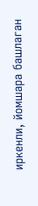иркенли, йомшара башлаган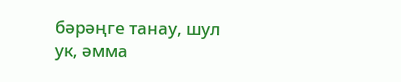бәрәңге танау, шул ук, әмма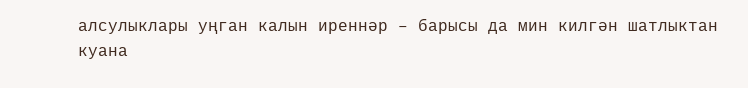алсулыклары уңган калын иреннәр – барысы да мин килгән шатлыктан куана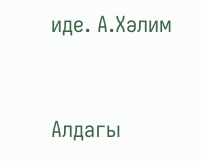иде. А.Хәлим



Алдагы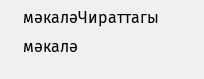мәкаләЧираттагы мәкалә